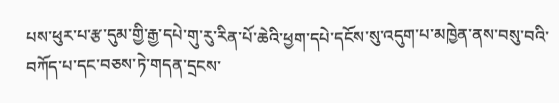པས་ཕུར་པ་རྩ་དུམ་གྱི་རྒྱ་དཔེ་གུ་རུ་རིན་པོ་ཆེའི་ཕྱག་དཔེ་དངོས་སུ་འདུག་པ་མཁྱེན་ནས་བསུ་བའི་བཀོད་པ་དང་བཅས་ཏེ་གདན་དྲངས་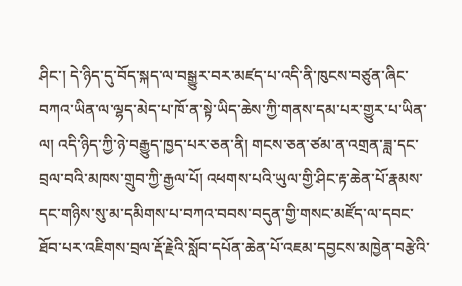ཤིང་། དེ་ཉིད་དུ་བོད་སྐད་ལ་བསྒྱུར་བར་མཛད་པ་འདི་ནི་ཁུངས་བཙུན་ཞིང་བཀའ་ཡིན་ལ་ལྷད་མེད་པ་ཁོ་ན་སྟེ་ཡིད་ཆེས་ཀྱི་གནས་དམ་པར་གྱུར་པ་ཡིན་ལ། འདི་ཉིད་ཀྱི་ཉེ་བརྒྱུད་ཁྱད་པར་ཅན་ནི། གངས་ཅན་ཙམ་ན་འགྲན་ཟླ་དང་བྲལ་བའི་མཁས་གྲུབ་ཀྱི་རྒྱལ་པོ། འཕགས་པའི་ཡུལ་གྱི་ཤིང་རྟ་ཆེན་པོ་རྣམས་དང་གཉིས་སུ་མ་དམིགས་པ་བཀའ་བབས་བདུན་གྱི་གསང་མཛོད་ལ་དབང་ཐོབ་པར་འཇིགས་བྲལ་རྡོ་རྗེའི་སློབ་དཔོན་ཆེན་པོ་འཇམ་དབྱངས་མཁྱེན་བརྩེའི་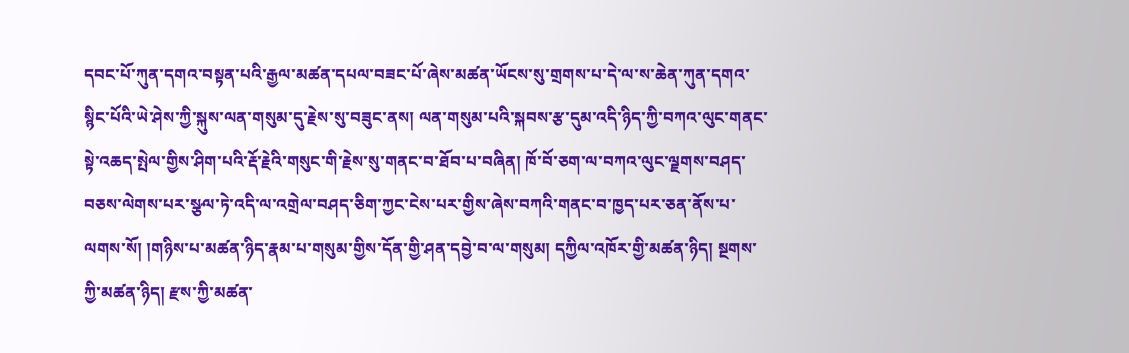དབང་པོ་ཀུན་དགའ་བསྟན་པའི་རྒྱལ་མཚན་དཔལ་བཟང་པོ་ཞེས་མཚན་ཡོངས་སུ་གྲགས་པ་དེ་ལ་ས་ཆེན་ཀུན་དགའ་སྙིང་པོའི་ཡེ་ཤེས་ཀྱི་སྐུས་ལན་གསུམ་དུ་རྗེས་སུ་བཟུང་ནས། ལན་གསུམ་པའི་སྐབས་རྩ་དུམ་འདི་ཉིད་ཀྱི་བཀའ་ལུང་གནང་སྟེ་འཆད་སྤེལ་གྱིས་ཤིག་པའི་རྡོ་རྗེའི་གསུང་གི་རྗེས་སུ་གནང་བ་ཐོབ་པ་བཞིན། ཁོ་བོ་ཅག་ལ་བཀའ་ལུང་ལྗགས་བཤད་བཅས་ལེགས་པར་སྩལ་ཏེ་འདི་ལ་འགྲེལ་བཤད་ཅིག་ཀྱང་ངེས་པར་གྱིས་ཞེས་བཀའི་གནང་བ་ཁྱད་པར་ཅན་ནོས་པ་ལགས་སོ། །གཉིས་པ་མཚན་ཉིད་རྣམ་པ་གསུམ་གྱིས་དོན་གྱི་ཤན་དབྱེ་བ་ལ་གསུམ། དཀྱིལ་འཁོར་གྱི་མཚན་ཉིད། སྔགས་ཀྱི་མཚན་ཉིད། རྫས་ཀྱི་མཚན་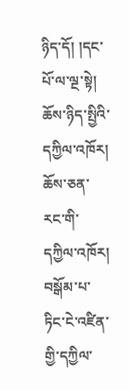ཉིད་དོ། །དང་པོ་ལ་ལྔ་སྟེ། ཆོས་ཉིད་སྤྱིའི་དཀྱིལ་འཁོར། ཆོས་ཅན་རང་གི་དཀྱིལ་འཁོར། བསྒོམ་པ་ཏིང་ངེ་འཛིན་གྱི་དཀྱིལ་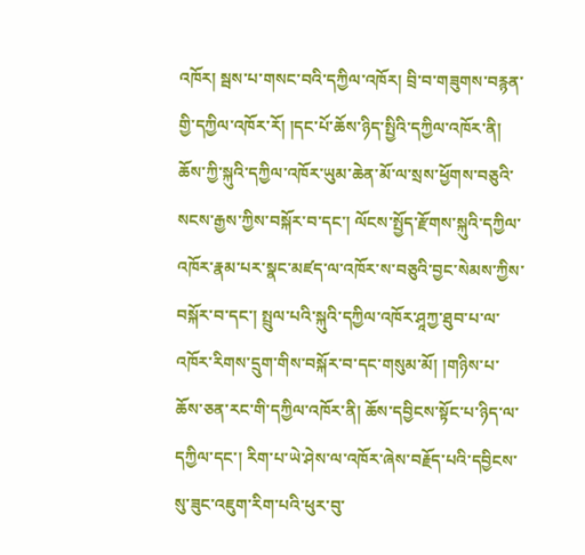འཁོར། སྦས་པ་གསང་བའི་དཀྱིལ་འཁོར། བྲི་བ་གཟུགས་བརྙན་གྱི་དཀྱིལ་འཁོར་རོ། །དང་པོ་ཆོས་ཉིད་སྤྱིའི་དཀྱིལ་འཁོར་ནི། ཆོས་ཀྱི་སྐུའི་དཀྱིལ་འཁོར་ཡུམ་ཆེན་མོ་ལ་སྲས་ཕྱོགས་བཅུའི་སངས་རྒྱས་ཀྱིས་བསྐོར་བ་དང་། ལོངས་སྤྱོད་རྫོགས་སྐུའི་དཀྱིལ་འཁོར་རྣམ་པར་སྣང་མཛད་ལ་འཁོར་ས་བཅུའི་བྱང་སེམས་ཀྱིས་བསྐོར་བ་དང་། སྤྲུལ་པའི་སྐུའི་དཀྱིལ་འཁོར་ཤཱཀྱ་ཐུབ་པ་ལ་འཁོར་རིགས་དྲུག་གིས་བསྐོར་བ་དང་གསུམ་མོ། །གཉིས་པ་ཆོས་ཅན་རང་གི་དཀྱིལ་འཁོར་ནི། ཆོས་དབྱིངས་སྟོང་པ་ཉིད་ལ་དཀྱིལ་དང་། རིག་པ་ཡེ་ཤེས་ལ་འཁོར་ཞེས་བརྗོད་པའི་དབྱིངས་སུ་ཟུང་འཇུག་རིག་པའི་ཕུར་བུ་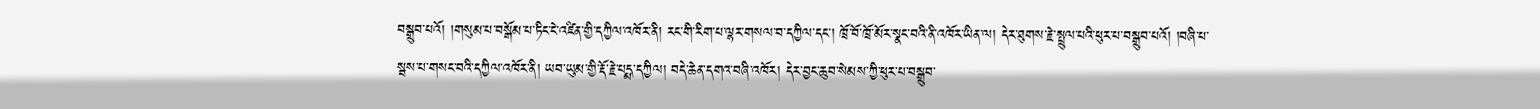བསྒྲུབ་པའོ། །གསུམ་པ་བསྒོམ་པ་ཏིང་ངེ་འཛིན་གྱི་དཀྱིལ་འཁོར་ནི། རང་གི་རིག་པ་ལྷར་གསལ་བ་དཀྱིལ་དང་། ཁྲོ་བོ་ཁྲོ་མོར་སྣང་བའི་ནི་འཁོར་ཡིན་ལ། དེར་ཐུགས་རྗེ་སྤྲུལ་པའི་ཕུར་པ་བསྒྲུབ་པའོ། །བཞི་པ་སྦས་པ་གསང་བའི་དཀྱིལ་འཁོར་ནི། ཡབ་ཡུམ་གྱི་རྡོ་རྗེ་པདྨ་དཀྱིལ། བདེ་ཆེན་དགའ་བཞི་འཁོར། དེར་བྱང་ཆུབ་སེམས་ཀྱི་ཕུར་པ་བསྒྲུབ་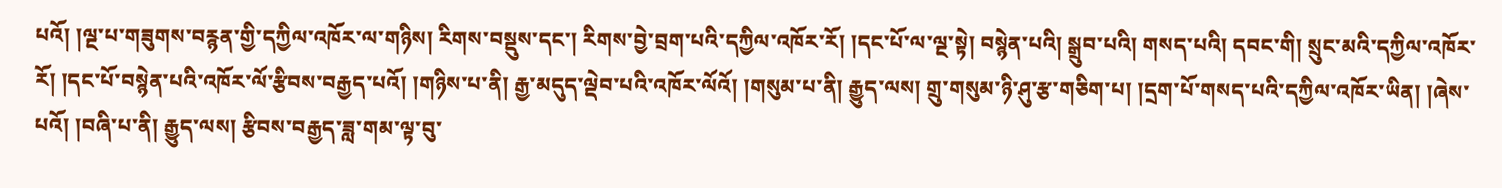པའོ། །ལྔ་པ་གཟུགས་བརྙན་གྱི་དཀྱིལ་འཁོར་ལ་གཉིས། རིགས་བསྡུས་དང་། རིགས་བྱེ་བྲག་པའི་དཀྱིལ་འཁོར་རོ། །དང་པོ་ལ་ལྔ་སྟེ། བསྙེན་པའི། སྒྲུབ་པའི། གསད་པའི། དབང་གི། སྲུང་མའི་དཀྱིལ་འཁོར་རོ། །དང་པོ་བསྙེན་པའི་འཁོར་ལོ་རྩིབས་བརྒྱད་པའོ། །གཉིས་པ་ནི། རྒྱ་མདུད་ལྡེབ་པའི་འཁོར་ལོའོ། །གསུམ་པ་ནི། རྒྱུད་ལས། གྲུ་གསུམ་ཉི་ཤུ་རྩ་གཅིག་པ། །དྲག་པོ་གསད་པའི་དཀྱིལ་འཁོར་ཡིན། །ཞེས་པའོ། །བཞི་པ་ནི། རྒྱུད་ལས། རྩིབས་བརྒྱད་ཟླ་གམ་ལྟ་བུ་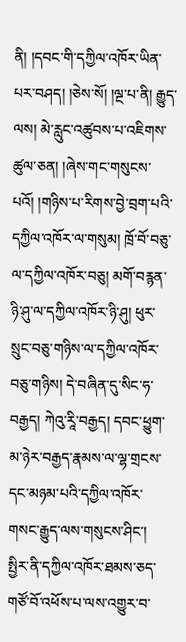ནི། །དབང་གི་དཀྱིལ་འཁོར་ཡིན་པར་བཤད། །ཅེས་སོ། །ལྔ་པ་ནི། རྒྱུད་ལས། མེ་རླུང་འཚུབས་པ་འཇིགས་ཚུལ་ཅན། །ཞེས་གང་གསུངས་པའོ། །གཉིས་པ་རིགས་བྱེ་བྲག་པའི་དཀྱིལ་འཁོར་ལ་གསུམ། ཁྲོ་བོ་བཅུ་ལ་དཀྱིལ་འཁོར་བཅུ། མགོ་བརྙན་ཉི་ཤུ་ལ་དཀྱིལ་འཁོར་ཉི་ཤུ། ཕུར་སྲུང་བཅུ་གཉིས་ལ་དཀྱིལ་འཁོར་བཅུ་གཉིས། དེ་བཞིན་དུ་སིང་ཧ་བརྒྱད། ཀེའུ་རཱི་བརྒྱད། དབང་ཕྱུག་མ་ཉེར་བརྒྱད་རྣམས་ལ་ལྷ་གྲངས་དང་མཉམ་པའི་དཀྱིལ་འཁོར་གསང་རྒྱུད་ལས་གསུངས་ཤིང་། སྤྱིར་ནི་དཀྱིལ་འཁོར་ཐམས་ཅད་གཙོ་བོ་འཕོས་པ་ལས་འགྱུར་བ་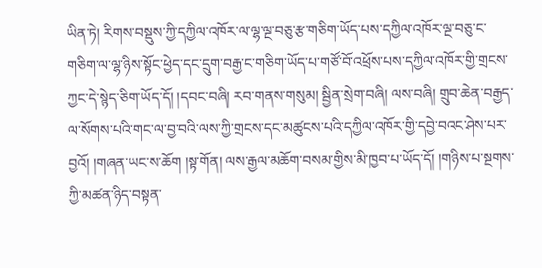ཡིན་ཏེ། རིགས་བསྡུས་ཀྱི་དཀྱིལ་འཁོར་ལ་ལྷ་ལྔ་བཅུ་རྩ་གཅིག་ཡོད་པས་དཀྱིལ་འཁོར་ལྔ་བཅུ་ང་གཅིག་ལ་ལྷ་ཉིས་སྟོང་ཕྱེད་དང་དྲུག་བརྒྱ་ང་གཅིག་ཡོད་པ་གཙོ་བོ་འཕྲོས་པས་དཀྱིལ་འཁོར་གྱི་གྲངས་ཀྱང་དེ་སྙེད་ཅིག་ཡོད་དོ། །དབང་བཞི། རབ་གནས་གསུམ། སྦྱིན་སྲེག་བཞི། ལས་བཞི། གྲུབ་ཆེན་བརྒྱད་ལ་སོགས་པའི་གང་ལ་བྱ་བའི་ལས་ཀྱི་གྲངས་དང་མཚུངས་པའི་དཀྱིལ་འཁོར་གྱི་དབྱེ་བའང་ཤེས་པར་བྱའོ། །གཞན་ཡང་ས་ཆོག །སྟ་གོན། ལས་རྒྱལ་མཆོག་བསམ་གྱིས་མི་ཁྱབ་པ་ཡོད་དོ། །གཉིས་པ་སྔགས་ཀྱི་མཚན་ཉིད་བསྟན་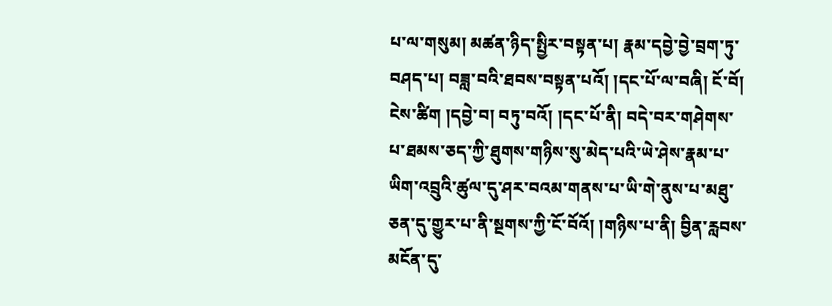པ་ལ་གསུམ། མཚན་ཉིད་སྤྱིར་བསྟན་པ། རྣམ་དབྱེ་བྱེ་བྲག་ཏུ་བཤད་པ། བཟླ་བའི་ཐབས་བསྟན་པའོ། །དང་པོ་ལ་བཞི། ངོ་བོ། ངེས་ཚིག །དབྱེ་བ། བཏུ་བའོ། །དང་པོ་ནི། བདེ་བར་གཤེགས་པ་ཐམས་ཅད་ཀྱི་ཐུགས་གཉིས་སུ་མེད་པའི་ཡེ་ཤེས་རྣམ་པ་ཡིག་འབྲུའི་ཚུལ་དུ་ཤར་བའམ་གནས་པ་ཡི་གེ་ནུས་པ་མཐུ་ཅན་དུ་གྱུར་པ་ནི་སྔགས་ཀྱི་ངོ་བོའོ། །གཉིས་པ་ནི། བྱིན་རླབས་མངོན་དུ་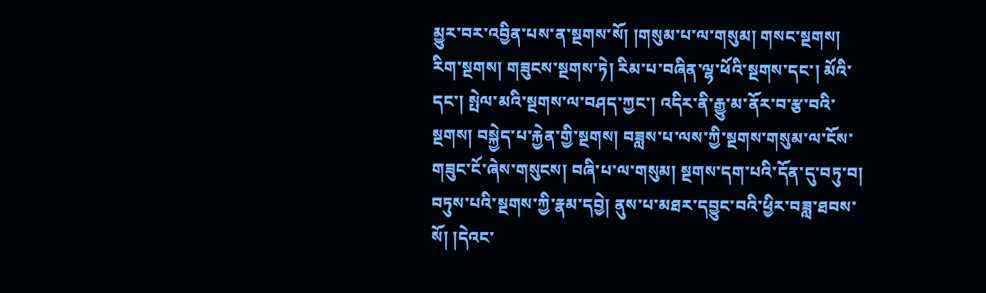མྱུར་བར་འབྱིན་པས་ན་སྔགས་སོ། །གསུམ་པ་ལ་གསུམ། གསང་སྔགས། རིག་སྔགས། གཟུངས་སྔགས་ཏེ། རིམ་པ་བཞིན་ལྷ་ཕོའི་སྔགས་དང་། མོའི་དང་། སྤེལ་མའི་སྔགས་ལ་བཤད་ཀྱང་། འདིར་ནི་རྒྱུ་མ་ནོར་བ་རྩ་བའི་སྔགས། བསྐྱེད་པ་རྐྱེན་གྱི་སྔགས། བཟླས་པ་ལས་ཀྱི་སྔགས་གསུམ་ལ་ངོས་གཟུང་ངོ་ཞེས་གསུངས། བཞི་པ་ལ་གསུམ། སྔགས་དག་པའི་དོན་དུ་བཏུ་བ། བཏུས་པའི་སྔགས་ཀྱི་རྣམ་དབྱེ། ནུས་པ་མཐར་དབྱུང་བའི་ཕྱིར་བཟླ་ཐབས་སོ། །དེའང་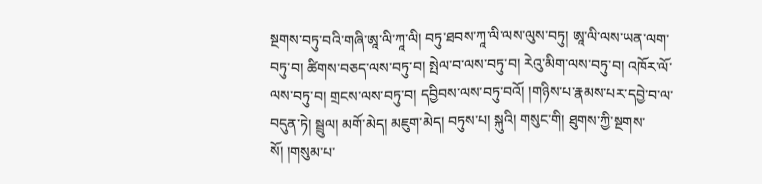སྔགས་བཏུ་བའི་གཞི་ཨཱ་ལི་ཀཱ་ལི། བཏུ་ཐབས་ཀཱ་ལི་ལས་ལུས་བཏུ། ཨཱ་ལི་ལས་ཡན་ལག་བཏུ་བ། ཚིགས་བཅད་ལས་བཏུ་བ། སྤེལ་བ་ལས་བཏུ་བ། རེའུ་མིག་ལས་བཏུ་བ། འཁོར་ལོ་ལས་བཏུ་བ། གྲངས་ལས་བཏུ་བ། དབྱིབས་ལས་བཏུ་བའོ། །གཉིས་པ་རྣམས་པར་དབྱེ་བ་ལ་བདུན་ཏེ། སྦྲུལ། མགོ་མེད། མཇུག་མེད། བཏུས་པ། སྐུའི། གསུང་གི། ཐུགས་ཀྱི་སྔགས་སོ། །གསུམ་པ་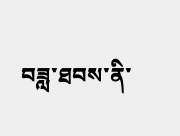བཟླ་ཐབས་ནི་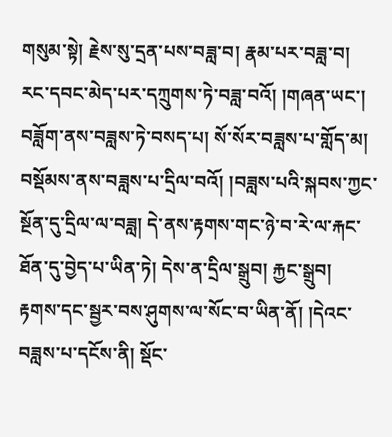གསུམ་སྟེ། རྗེས་སུ་དྲན་པས་བཟླ་བ། རྣམ་པར་བཟླ་བ། རང་དབང་མེད་པར་དཀྲུགས་ཏེ་བཟླ་བའོ། །གཞན་ཡང་། བཟློག་ནས་བཟླས་ཏེ་བསད་པ། སོ་སོར་བཟླས་པ་གློད་མ། བསྡོམས་ནས་བཟླས་པ་དྲིལ་བའོ། །བཟླས་པའི་སྐབས་ཀྱང་སྔོན་དུ་དྲིལ་ལ་བཟླ། དེ་ནས་རྟགས་གང་ཉེ་བ་རེ་ལ་རྐང་ཐོན་དུ་བྱེད་པ་ཡིན་ཏེ། དེས་ན་དྲིལ་སྒྲུབ། རྐྱང་སྒྲུབ། རྟགས་དང་སྦྱར་བས་ཤུགས་ལ་སོང་བ་ཡིན་ནོ། །དེའང་བཟླས་པ་དངོས་ནི། སྡོང་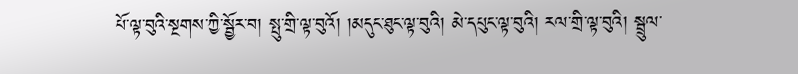པོ་ལྟ་བུའི་སྔགས་ཀྱི་སྦྱོར་བ། སྤུ་གྲི་ལྟ་བུའོ། །མདུང་ཐུང་ལྟ་བུའི། མེ་དཔུང་ལྟ་བུའི། རལ་གྲི་ལྟ་བུའི། སྦྲུལ་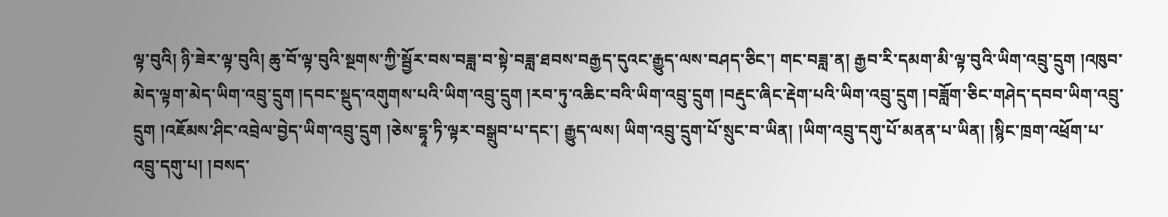ལྟ་བུའི། ཉི་ཟེར་ལྟ་བུའི། ཆུ་བོ་ལྟ་བུའི་སྔགས་ཀྱི་སྦྱོར་བས་བཟླ་བ་སྟེ་བཟླ་ཐབས་བརྒྱད་དུའང་རྒྱུད་ལས་བཤད་ཅིང་། གང་བཟླ་ན། རྒྱབ་རི་དམག་མི་ལྟ་བུའི་ཡིག་འབྲུ་དྲུག །འཁུབ་མེད་ལྟག་མེད་ཡིག་འབྲུ་དྲུག །དབང་སྡུད་འགུགས་པའི་ཡིག་འབྲུ་དྲུག །རབ་ཏུ་འཆིང་བའི་ཡིག་འབྲུ་དྲུག །བརྡུང་ཞིང་རྡེག་པའི་ཡིག་འབྲུ་དྲུག །བཟློག་ཅིང་གཤེད་དབབ་ཡིག་འབྲུ་དྲུག །འཇོམས་ཤིང་འབྲེལ་བྱེད་ཡིག་འབྲུ་དྲུག །ཅེས་དྷཱ་ཏི་ལྟར་བསྒྲུབ་པ་དང་། རྒྱུད་ལས། ཡིག་འབྲུ་དྲུག་པོ་སྲུང་བ་ཡིན། །ཡིག་འབྲུ་དགུ་པོ་མནན་པ་ཡིན། །སྙིང་ཁྲག་འཕྲོག་པ་འབྲུ་དགུ་པ། །བསད་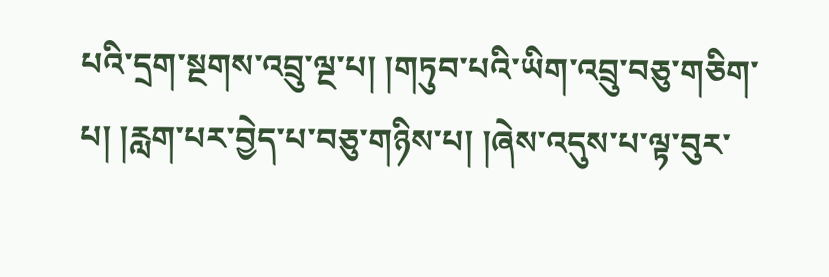པའི་དྲག་སྔགས་འབྲུ་ལྔ་པ། །གཏུབ་པའི་ཡིག་འབྲུ་བཅུ་གཅིག་པ། །རླག་པར་བྱེད་པ་བཅུ་གཉིས་པ། །ཞེས་འདུས་པ་ལྟ་བུར་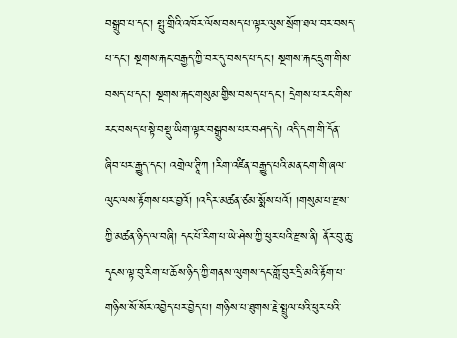བསྒྲུབ་པ་དང་། སྤུ་གྲིའི་འཁོར་ལོས་བསད་པ་ལྟར་ལུས་སྲོག་ཐལ་བར་བསད་པ་དང་། སྔགས་རྐང་བརྒྱད་ཀྱི་བར་དུ་བསད་པ་དང་། སྔགས་རྐང་དྲུག་གིས་བསད་པ་དང་། སྔགས་རྐང་གསུམ་གྱིས་བསད་པ་དང་། དྲེགས་པ་རང་གིས་རང་བསད་པ་སྟེ་བསྡུ་ཡིག་ལྟར་བསྒྲུབས་པར་བཤད་དེ། འདི་དག་གི་དོན་ཞིབ་པར་རྒྱུད་དང་། འགྲེལ་ཊཱིཀ །རིག་འཛིན་བརྒྱུད་པའི་མན་ངག་གི་ཞལ་ལུང་ལས་རྟོགས་པར་བྱའོ། །འདིར་མཚན་ཙམ་སྨོས་པའོ། །གསུམ་པ་རྫས་ཀྱི་མཚན་ཉིད་ལ་བཞི། དང་པོ་རིག་པ་ཡེ་ཤེས་ཀྱི་ཕུར་པའི་རྫས་ནི། ནོར་བུ་ཆུ་དྭངས་ལྟ་བུ་རིག་པ་ཆོས་ཉིད་ཀྱི་གནས་ལུགས་དང་གློ་བུར་དྲི་མའི་རྟོག་པ་གཉིས་སོ་སོར་འབྱེད་པར་བྱེད་པ། གཉིས་པ་ཐུགས་རྗེ་སྤྲུལ་པའི་ཕུར་པའི་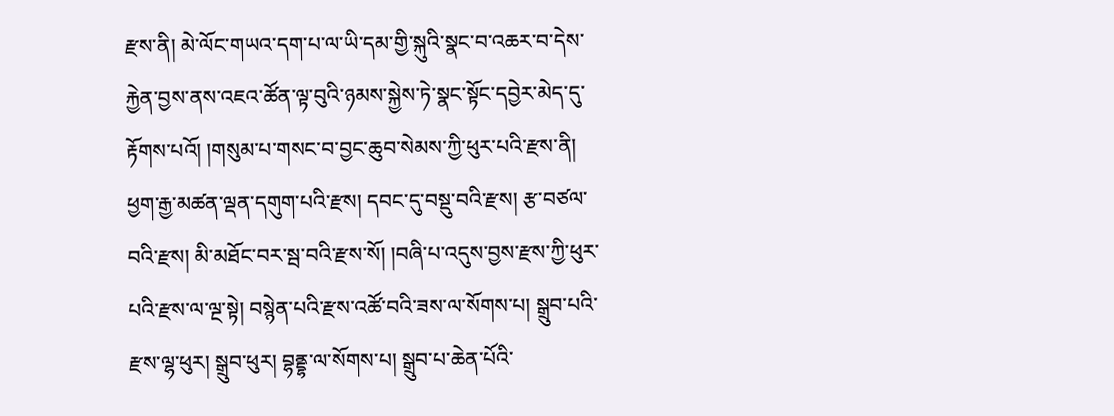རྫས་ནི། མེ་ལོང་གཡའ་དག་པ་ལ་ཡི་དམ་གྱི་སྐུའི་སྣང་བ་འཆར་བ་དེས་རྐྱེན་བྱས་ནས་འཇའ་ཚོན་ལྟ་བུའི་ཉམས་སྐྱེས་ཏེ་སྣང་སྟོང་དབྱེར་མེད་དུ་རྟོགས་པའོ། །གསུམ་པ་གསང་བ་བྱང་ཆུབ་སེམས་ཀྱི་ཕུར་པའི་རྫས་ནི། ཕྱག་རྒྱ་མཚན་ལྡན་དགུག་པའི་རྫས། དབང་དུ་བསྡུ་བའི་རྫས། རྩ་བཙལ་བའི་རྫས། མི་མཐོང་བར་སྦ་བའི་རྫས་སོ། །བཞི་པ་འདུས་བྱས་རྫས་ཀྱི་ཕུར་པའི་རྫས་ལ་ལྔ་སྟེ། བསྙེན་པའི་རྫས་འཚོ་བའི་ཟས་ལ་སོགས་པ། སྒྲུབ་པའི་རྫས་ལྷ་ཕུར། སྒྲུབ་ཕུར། བྷནྡྷ་ལ་སོགས་པ། སྒྲུབ་པ་ཆེན་པོའི་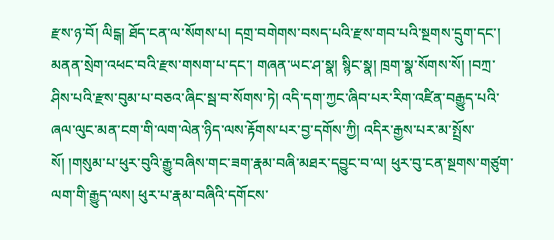རྫས་ཉ་བོ། ལིངྒ། ཐོད་ངན་ལ་སོགས་པ། དགྲ་བགེགས་བསད་པའི་རྫས་གབ་པའི་སྔགས་དྲུག་དང་། མནན་སྲེག་འཕང་བའི་རྫས་གསག་པ་དང་། གཞན་ཡང་ཤ་སྣ། སྙིང་སྣ། ཁྲག་སྣ་སོགས་སོ། །བཀྲ་ཤིས་པའི་རྫས་བུམ་པ་བཅའ་ཞིང་སྦ་བ་སོགས་ཏེ། འདི་དག་ཀྱང་ཞིབ་པར་རིག་འཛིན་བརྒྱུད་པའི་ཞལ་ལུང་མན་ངག་གི་ལག་ལེན་ཉིད་ལས་རྟོགས་པར་བྱ་དགོས་ཀྱི། འདིར་རྒྱས་པར་མ་སྤྲོས་སོ། །གསུམ་པ་ཕུར་བུའི་རྒྱུ་བཞིས་གང་ཟག་རྣམ་བཞི་མཐར་དབྱུང་བ་ལ། ཕུར་བུ་ངན་སྔགས་གཙུག་ལག་གི་རྒྱུད་ལས། ཕུར་པ་རྣམ་བཞིའི་དགོངས་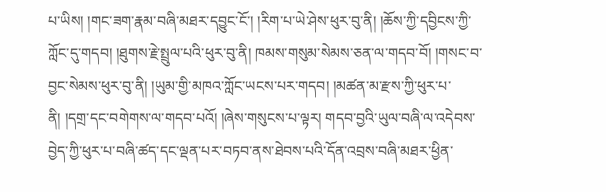པ་ཡིས། །གང་ཟག་རྣམ་བཞི་མཐར་དབྱུང་ངོ་། །རིག་པ་ཡེ་ཤེས་ཕུར་བུ་ནི། །ཆོས་ཀྱི་དབྱིངས་ཀྱི་ཀློང་དུ་གདབ། །ཐུགས་རྗེ་སྤྲུལ་པའི་ཕུར་བུ་ནི། ཁམས་གསུམ་སེམས་ཅན་ལ་གདབ་བོ། །གསང་བ་བྱང་སེམས་ཕུར་བུ་ནི། །ཡུམ་གྱི་མཁའ་ཀློང་ཡངས་པར་གདབ། །མཚན་མ་རྫས་ཀྱི་ཕུར་པ་ནི། །དགྲ་དང་བགེགས་ལ་གདབ་པའོ། །ཞེས་གསུངས་པ་ལྟར། གདབ་བྱའི་ཡུལ་བཞི་ལ་འདེབས་བྱེད་ཀྱི་ཕུར་པ་བཞི་ཚད་དང་ལྡན་པར་བཏབ་ནས་ཐེབས་པའི་དོན་འབྲས་བཞི་མཐར་ཕྱིན་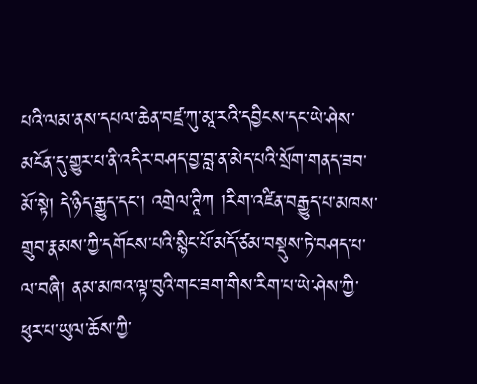པའི་ལམ་ནས་དཔལ་ཆེན་བཛྲ་ཀུ་མཱ་རའི་དབྱིངས་དང་ཡེ་ཤེས་མངོན་དུ་གྱུར་པ་ནི་འདིར་བཤད་བྱ་བླ་ན་མེད་པའི་སྲོག་གནད་ཟབ་མོ་སྟེ། དེ་ཉིད་རྒྱུད་དང་། འགྲེལ་ཊཱིཀ །རིག་འཛིན་བརྒྱུད་པ་མཁས་གྲུབ་རྣམས་ཀྱི་དགོངས་པའི་སྙིང་པོ་མདོ་ཙམ་བསྡུས་ཏེ་བཤད་པ་ལ་བཞི། ནམ་མཁའ་ལྟ་བུའི་གང་ཟག་གིས་རིག་པ་ཡེ་ཤེས་ཀྱི་ཕུར་པ་ཡུལ་ཆོས་ཀྱི་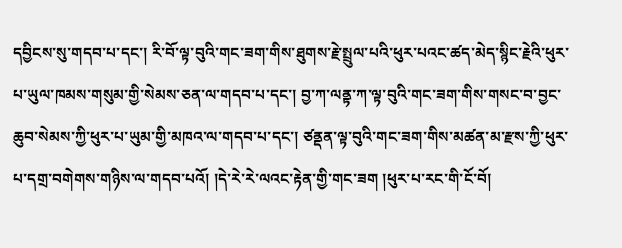དབྱིངས་སུ་གདབ་པ་དང་། རི་བོ་ལྟ་བུའི་གང་ཟག་གིས་ཐུགས་རྗེ་སྤྲུལ་པའི་ཕུར་པའང་ཚད་མེད་སྙིང་རྗེའི་ཕུར་པ་ཡུལ་ཁམས་གསུམ་གྱི་སེམས་ཅན་ལ་གདབ་པ་དང་། བྱ་ཀ་ལནྟ་ཀ་ལྟ་བུའི་གང་ཟག་གིས་གསང་བ་བྱང་ཆུབ་སེམས་ཀྱི་ཕུར་པ་ཡུམ་གྱི་མཁའ་ལ་གདབ་པ་དང་། ཙནྡན་ལྟ་བུའི་གང་ཟག་གིས་མཚན་མ་རྫས་ཀྱི་ཕུར་པ་དགྲ་བགེགས་གཉིས་ལ་གདབ་པའོ། །དེ་རེ་རེ་ལའང་རྟེན་གྱི་གང་ཟག །ཕུར་པ་རང་གི་ངོ་བོ།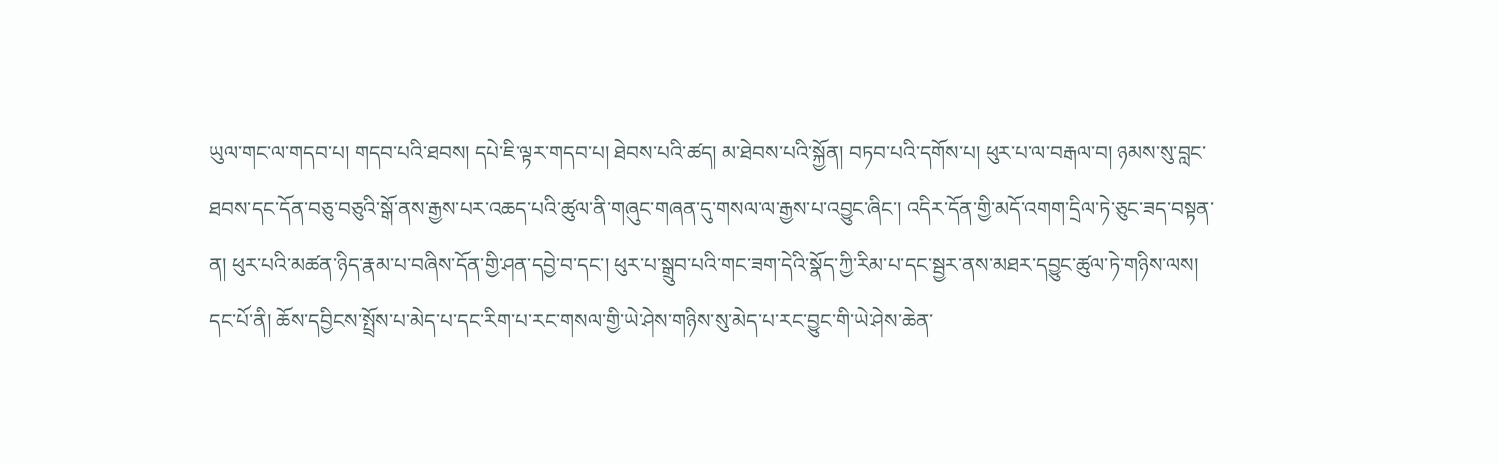ཡུལ་གང་ལ་གདབ་པ། གདབ་པའི་ཐབས། དཔེ་ཇི་ལྟར་གདབ་པ། ཐེབས་པའི་ཚད། མ་ཐེབས་པའི་སྐྱོན། བཏབ་པའི་དགོས་པ། ཕུར་པ་ལ་བརྒལ་བ། ཉམས་སུ་བླང་ཐབས་དང་དོན་བཅུ་བཅུའི་སྒོ་ནས་རྒྱས་པར་འཆད་པའི་ཚུལ་ནི་གཞུང་གཞན་དུ་གསལ་ལ་རྒྱས་པ་འབྱུང་ཞིང་། འདིར་དོན་གྱི་མདོ་འགག་དྲིལ་ཏེ་ཅུང་ཟད་བསྟན་ན། ཕུར་པའི་མཚན་ཉིད་རྣམ་པ་བཞིས་དོན་གྱི་ཤན་དབྱེ་བ་དང་། ཕུར་པ་སྒྲུབ་པའི་གང་ཟག་དེའི་སྣོད་ཀྱི་རིམ་པ་དང་སྦྱར་ནས་མཐར་དབྱུང་ཚུལ་ཏེ་གཉིས་ལས། དང་པོ་ནི། ཆོས་དབྱིངས་སྤྲོས་པ་མེད་པ་དང་རིག་པ་རང་གསལ་གྱི་ཡེ་ཤེས་གཉིས་སུ་མེད་པ་རང་བྱུང་གི་ཡེ་ཤེས་ཆེན་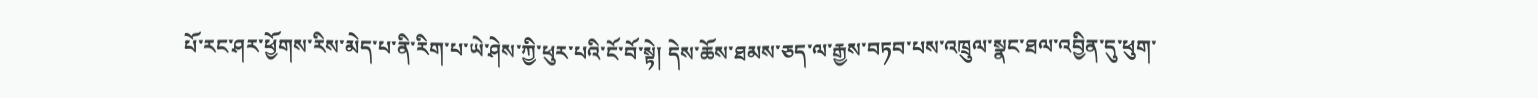པོ་རང་ཤར་ཕྱོགས་རིས་མེད་པ་ནི་རིག་པ་ཡེ་ཤེས་ཀྱི་ཕུར་པའི་ངོ་བོ་སྟེ། དེས་ཆོས་ཐམས་ཅད་ལ་རྒྱས་བཏབ་པས་འཁྲུལ་སྣང་ཐལ་འབྱིན་དུ་ཕུག་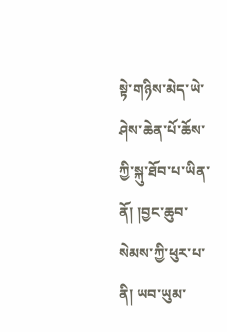སྟེ་གཉིས་མེད་ཡེ་ཤེས་ཆེན་པོ་ཆོས་ཀྱི་སྐུ་ཐོབ་པ་ཡིན་ནོ། །བྱང་ཆུབ་སེམས་ཀྱི་ཕུར་པ་ནི། ཡབ་ཡུམ་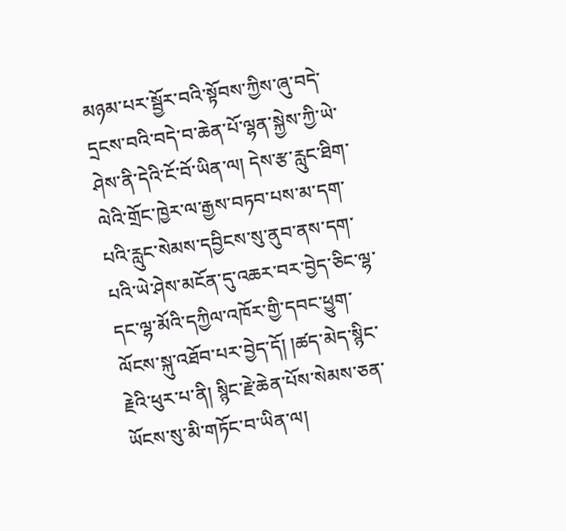མཉམ་པར་སྦྱོར་བའི་སྟོབས་ཀྱིས་ཞུ་བདེ་དྲངས་བའི་བདེ་བ་ཆེན་པོ་ལྷན་སྐྱེས་ཀྱི་ཡེ་ཤེས་ནི་དེའི་ངོ་བོ་ཡིན་ལ། དེས་རྩ་རླུང་ཐིག་ལེའི་གྲོང་ཁྱེར་ལ་རྒྱས་བཏབ་པས་མ་དག་པའི་རླུང་སེམས་དབྱིངས་སུ་ནུབ་ནས་དག་པའི་ཡེ་ཤེས་མངོན་དུ་འཆར་བར་བྱེད་ཅིང་ལྷ་དང་ལྷ་མོའི་དཀྱིལ་འཁོར་གྱི་དབང་ཕྱུག་ལོངས་སྐུ་འཐོབ་པར་བྱེད་དོ། །ཚད་མེད་སྙིང་རྗེའི་ཕུར་པ་ནི། སྙིང་རྗེ་ཆེན་པོས་སེམས་ཅན་ཡོངས་སུ་མི་གཏོང་བ་ཡིན་ལ།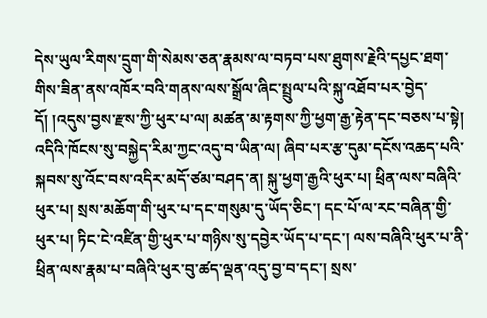དེས་ཡུལ་རིགས་དྲུག་གི་སེམས་ཅན་རྣམས་ལ་བཏབ་པས་ཐུགས་རྗེའི་དཔྱང་ཐག་གིས་ཟིན་ནས་འཁོར་བའི་གནས་ལས་སྒྲོལ་ཞིང་སྤྲུལ་པའི་སྐུ་འཐོབ་པར་བྱེད་དོ། །འདུས་བྱས་རྫས་ཀྱི་ཕུར་པ་ལ། མཚན་མ་རྟགས་ཀྱི་ཕྱག་རྒྱ་རྟེན་དང་བཅས་པ་སྟེ། འདིའི་ཁོངས་སུ་བསྐྱེད་རིམ་ཀྱང་འདུ་བ་ཡིན་ལ། ཞིབ་པར་རྩ་དུམ་དངོས་འཆད་པའི་སྐབས་སུ་འོང་བས་འདིར་མདོ་ཙམ་བཤད་ན། སྐུ་ཕྱག་རྒྱའི་ཕུར་པ། ཕྲིན་ལས་བཞིའི་ཕུར་པ། སྲས་མཆོག་གི་ཕུར་པ་དང་གསུམ་དུ་ཡོད་ཅིང་། དང་པོ་ལ་རང་བཞིན་གྱི་ཕུར་པ། ཏིང་ངེ་འཛིན་གྱི་ཕུར་པ་གཉིས་སུ་དབྱེར་ཡོད་པ་དང་། ལས་བཞིའི་ཕུར་པ་ནི་ཕྲིན་ལས་རྣམ་པ་བཞིའི་ཕུར་བུ་ཚད་ལྡན་འདུ་བྱ་བ་དང་། སྲས་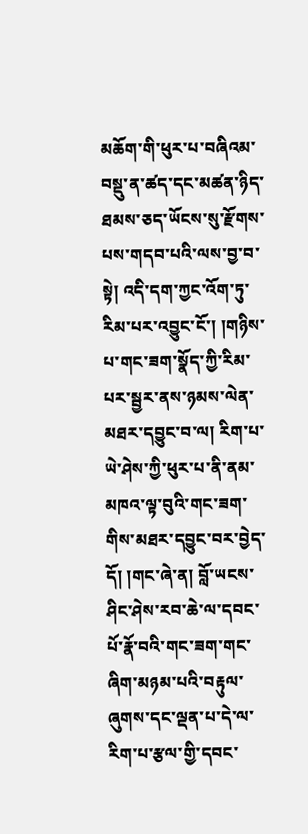མཆོག་གི་ཕུར་པ་བཞིའམ་བསྡུ་ན་ཚད་དང་མཚན་ཉིད་ཐམས་ཅད་ཡོངས་སུ་རྫོགས་པས་གདབ་པའི་ལས་བྱ་བ་སྟེ། འདི་དག་ཀྱང་འོག་ཏུ་རིམ་པར་འབྱུང་ངོ་། །གཉིས་པ་གང་ཟག་སྣོད་ཀྱི་རིམ་པར་སྦྱར་ནས་ཉམས་ལེན་མཐར་དབྱུང་བ་ལ། རིག་པ་ཡེ་ཤེས་ཀྱི་ཕུར་པ་ནི་ནམ་མཁའ་ལྟ་བུའི་གང་ཟག་གིས་མཐར་དབྱུང་བར་བྱེད་དོ། །གང་ཞེ་ན། བློ་ཡངས་ཤིང་ཤེས་རབ་ཆེ་ལ་དབང་པོ་རྣོ་བའི་གང་ཟག་གང་ཞིག་མཉམ་པའི་བརྟུལ་ཞུགས་དང་ལྡན་པ་དེ་ལ་རིག་པ་རྩལ་གྱི་དབང་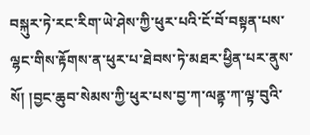བསྐུར་ཏེ་རང་རིག་ཡེ་ཤེས་ཀྱི་ཕུར་པའི་ངོ་བོ་བསྟན་པས་ལྷང་གིས་རྟོགས་ན་ཕུར་པ་ཐེབས་ཏེ་མཐར་ཕྱིན་པར་ནུས་སོ། །བྱང་ཆུབ་སེམས་ཀྱི་ཕུར་པས་བྱ་ཀ་ལནྟ་ཀ་ལྟ་བུའི་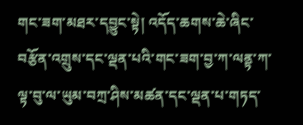གང་ཟག་མཐར་དབྱུང་སྟེ། འདོད་ཆགས་ཆེ་ཞིང་བརྩོན་འགྲུས་དང་ལྡན་པའི་གང་ཟག་བྱ་ཀ་ལནྟ་ཀ་ལྟ་བུ་ལ་ཡུམ་བཀྲ་ཤིས་མཚན་དང་ལྡན་པ་གཏད་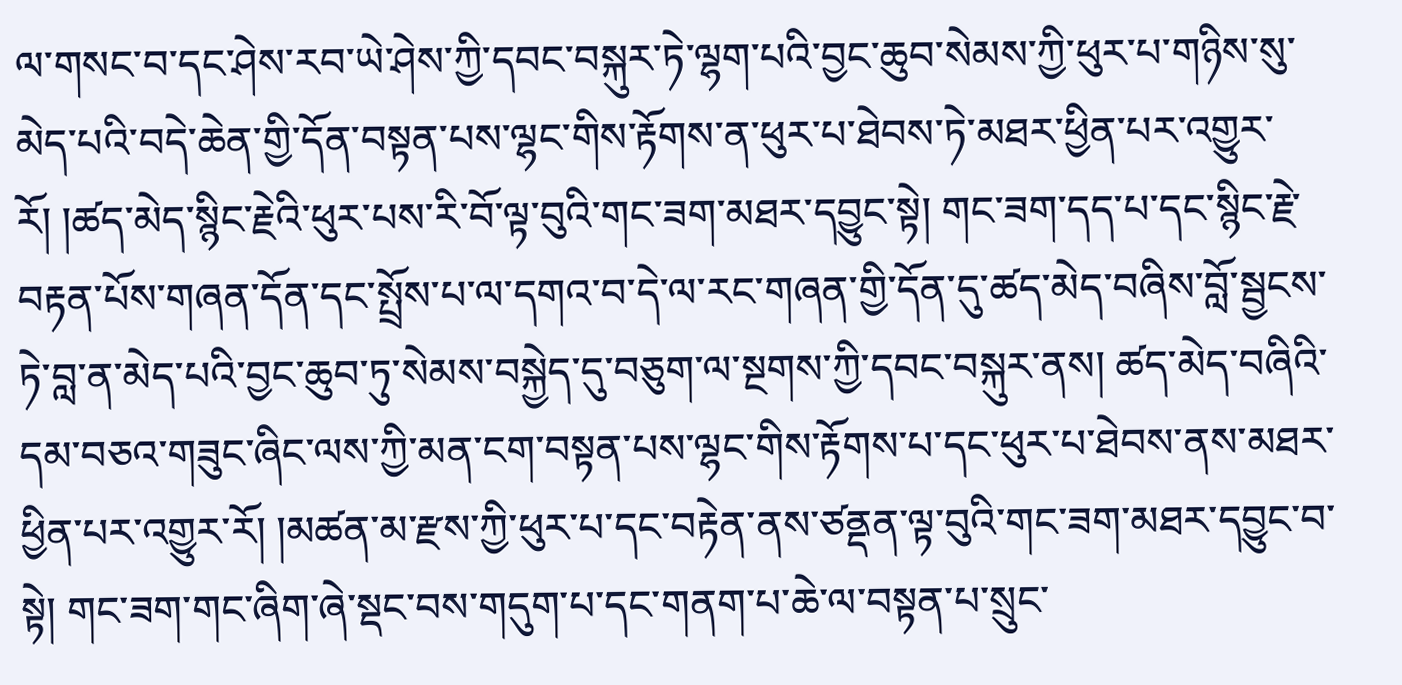ལ་གསང་བ་དང་ཤེས་རབ་ཡེ་ཤེས་ཀྱི་དབང་བསྐུར་ཏེ་ལྷག་པའི་བྱང་ཆུབ་སེམས་ཀྱི་ཕུར་པ་གཉིས་སུ་མེད་པའི་བདེ་ཆེན་གྱི་དོན་བསྟན་པས་ལྷང་གིས་རྟོགས་ན་ཕུར་པ་ཐེབས་ཏེ་མཐར་ཕྱིན་པར་འགྱུར་རོ། །ཚད་མེད་སྙིང་རྗེའི་ཕུར་པས་རི་བོ་ལྟ་བུའི་གང་ཟག་མཐར་དབྱུང་སྟེ། གང་ཟག་དད་པ་དང་སྙིང་རྗེ་བརྟན་པོས་གཞན་དོན་དང་སྤྲོས་པ་ལ་དགའ་བ་དེ་ལ་རང་གཞན་གྱི་དོན་དུ་ཚད་མེད་བཞིས་བློ་སྦྱངས་ཏེ་བླ་ན་མེད་པའི་བྱང་ཆུབ་ཏུ་སེམས་བསྐྱེད་དུ་བཅུག་ལ་སྔགས་ཀྱི་དབང་བསྐུར་ནས། ཚད་མེད་བཞིའི་དམ་བཅའ་གཟུང་ཞིང་ལས་ཀྱི་མན་ངག་བསྟན་པས་ལྷང་གིས་རྟོགས་པ་དང་ཕུར་པ་ཐེབས་ནས་མཐར་ཕྱིན་པར་འགྱུར་རོ། །མཚན་མ་རྫས་ཀྱི་ཕུར་པ་དང་བརྟེན་ནས་ཙནྡན་ལྟ་བུའི་གང་ཟག་མཐར་དབྱུང་བ་སྟེ། གང་ཟག་གང་ཞིག་ཞེ་སྡང་བས་གདུག་པ་དང་གནག་པ་ཆེ་ལ་བསྟན་པ་སྲུང་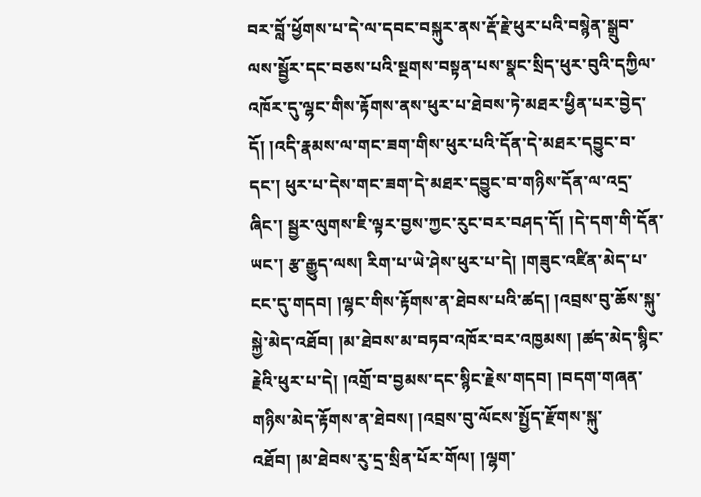བར་བློ་ཕྱོགས་པ་དེ་ལ་དབང་བསྐུར་ནས་རྡོ་རྗེ་ཕུར་པའི་བསྙེན་སྒྲུབ་ལས་སྦྱོར་དང་བཅས་པའི་སྔགས་བསྟན་པས་སྣང་སྲིད་ཕུར་བུའི་དཀྱིལ་འཁོར་དུ་ལྷང་གིས་རྟོགས་ནས་ཕུར་པ་ཐེབས་ཏེ་མཐར་ཕྱིན་པར་བྱེད་དོ། །འདི་རྣམས་ལ་གང་ཟག་གིས་ཕུར་པའི་དོན་དེ་མཐར་དབྱུང་བ་དང་། ཕུར་པ་དེས་གང་ཟག་དེ་མཐར་དབྱུང་བ་གཉིས་དོན་ལ་འདྲ་ཞིང་། སྦྱར་ལུགས་ཇི་ལྟར་བྱས་ཀྱང་རུང་བར་བཤད་དོ། །དེ་དག་གི་དོན་ཡང་། རྩ་རྒྱུད་ལས། རིག་པ་ཡེ་ཤེས་ཕུར་པ་དེ། །གཟུང་འཛིན་མེད་པ་ངང་དུ་གདབ། །ལྷང་གིས་རྟོགས་ན་ཐེབས་པའི་ཚད། །འབྲས་བུ་ཆོས་སྐུ་སྐྱེ་མེད་འཐོབ། །མ་ཐེབས་མ་བཏབ་འཁོར་བར་འཁྱམས། །ཚད་མེད་སྙིང་རྗེའི་ཕུར་པ་དེ། །འགྲོ་བ་བྱམས་དང་སྙིང་རྗེས་གདབ། །བདག་གཞན་གཉིས་མེད་རྟོགས་ན་ཐེབས། །འབྲས་བུ་ལོངས་སྤྱོད་རྫོགས་སྐུ་འཐོབ། །མ་ཐེབས་རུ་དྲ་སྲིན་པོར་གོལ། །ལྷག་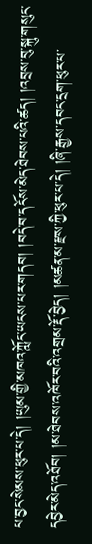པ་བྱང་སེམས་ཕུར་པ་དེ། །ཡུམ་གྱི་མཁའ་ཀློང་ཡངས་པར་གདབ། །བདེ་བ་དངོས་མེད་ཐེབས་པའི་ཚད། །འབྲས་བུ་སྐུ་གསུང་དབྱེར་མེད་འཐོབ། །མ་ཐེབས་འཁོར་བའི་འགྲམ་རྡོ་བྱེད། །མཚན་མ་རྫས་ཀྱི་ཕུར་པ་དེ། །ཞི་རྒྱས་དབང་དྲག་ཕུར་པ་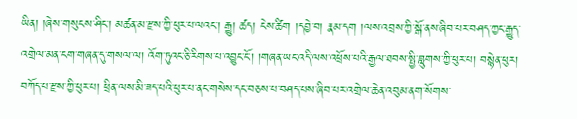ཡིན། །ཞེས་གསུངས་ཤིང་། མཚན་མ་རྫས་ཀྱི་ཕུར་པ་ལའང་། རྒྱུ། ཚད། ངེས་ཚིག །དབྱེ་བ། རྣམ་དག །ལས་འབྲས་ཀྱི་སྒོ་ནས་ཞིབ་པར་བཤད་ཀྱང་རྒྱུད་འགྲེལ་མན་ངག་གཞན་དུ་གསལ་ལ། འོག་ཏུའང་ཅི་རིགས་པ་འབྱུང་ངོ་། །གཞན་ཡང་འདི་ལས་འཕྲོས་པའི་རྒྱལ་ཐབས་སྤྱི་བླུགས་ཀྱི་ཕུར་པ། བསྙེན་ཕུར། བཀོད་པ་རྫས་ཀྱི་ཕུར་པ། ཕྲིན་ལས་མི་ཟད་པའི་ཕུར་པ་ནང་གསེས་དང་བཅས་པ་བཤད་པས་ཞིབ་པར་འགྲེལ་ཆེན་འབུམ་ནག་སོགས་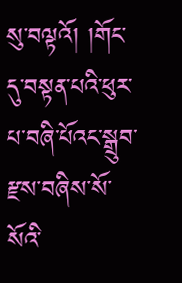སུ་བལྟའོ། །གོང་དུ་བསྟན་པའི་ཕུར་པ་བཞི་པོའང་སྒྲུབ་རྫས་བཞིས་སོ་སོའི་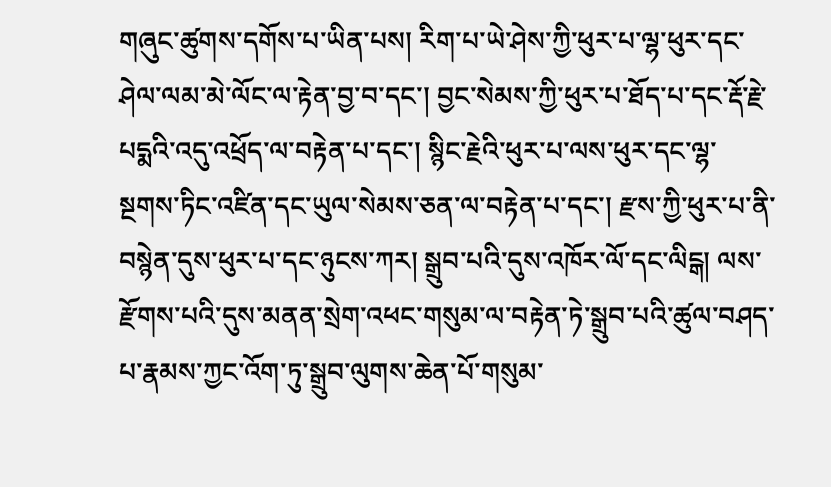གཞུང་ཚུགས་དགོས་པ་ཡིན་པས། རིག་པ་ཡེ་ཤེས་ཀྱི་ཕུར་པ་ལྷ་ཕུར་དང་ཤེལ་ལམ་མེ་ལོང་ལ་རྟེན་བྱ་བ་དང་། བྱང་སེམས་ཀྱི་ཕུར་པ་ཐོད་པ་དང་རྡོ་རྗེ་པདྨའི་འདུ་འཕྲོད་ལ་བརྟེན་པ་དང་། སྙིང་རྗེའི་ཕུར་པ་ལས་ཕུར་དང་ལྷ་སྔགས་ཏིང་འཛིན་དང་ཡུལ་སེམས་ཅན་ལ་བརྟེན་པ་དང་། རྫས་ཀྱི་ཕུར་པ་ནི་བསྙེན་དུས་ཕུར་པ་དང་ཉུངས་ཀར། སྒྲུབ་པའི་དུས་འཁོར་ལོ་དང་ལིངྒ། ལས་རྫོགས་པའི་དུས་མནན་སྲེག་འཕང་གསུམ་ལ་བརྟེན་ཏེ་སྒྲུབ་པའི་ཚུལ་བཤད་པ་རྣམས་ཀྱང་འོག་ཏུ་སྒྲུབ་ལུགས་ཆེན་པོ་གསུམ་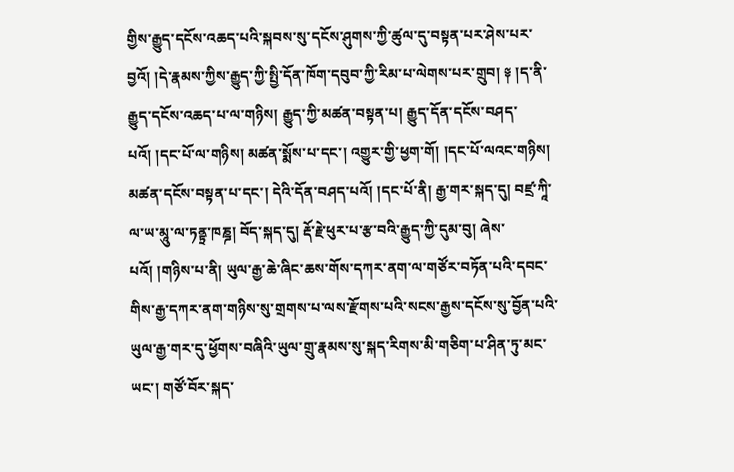གྱིས་རྒྱུད་དངོས་འཆད་པའི་སྐབས་སུ་དངོས་ཤུགས་ཀྱི་ཚུལ་དུ་བསྟན་པར་ཤེས་པར་བྱའོ། །དེ་རྣམས་ཀྱིས་རྒྱུད་ཀྱི་སྤྱི་དོན་ཁོག་དབུབ་ཀྱི་རིམ་པ་ལེགས་པར་གྲུབ། ༈ །ད་ནི་རྒྱུད་དངོས་འཆད་པ་ལ་གཉིས། རྒྱུད་ཀྱི་མཚན་བསྟན་པ། རྒྱུད་དོན་དངོས་བཤད་པའོ། །དང་པོ་ལ་གཉིས། མཚན་སྨོས་པ་དང་། འགྱུར་གྱི་ཕྱག་གོ། །དང་པོ་ལའང་གཉིས། མཚན་དངོས་བསྟན་པ་དང་། དེའི་དོན་བཤད་པའོ། །དང་པོ་ནི། རྒྱ་གར་སྐད་དུ། བཛྲ་ཀཱི་ལ་ཡ་མཱུ་ལ་ཏནྟྲ་ཁཎྜ། བོད་སྐད་དུ། རྡོ་རྗེ་ཕུར་པ་རྩ་བའི་རྒྱུད་ཀྱི་དུམ་བུ། ཞེས་པའོ། །གཉིས་པ་ནི། ཡུལ་རྒྱ་ཆེ་ཞིང་ཆས་གོས་དཀར་ནག་ལ་གཙོར་བཏོན་པའི་དབང་གིས་རྒྱ་དཀར་ནག་གཉིས་སུ་གྲགས་པ་ལས་རྫོགས་པའི་སངས་རྒྱས་དངོས་སུ་བྱོན་པའི་ཡུལ་རྒྱ་གར་དུ་ཕྱོགས་བཞིའི་ཡུལ་གྲུ་རྣམས་སུ་སྐད་རིགས་མི་གཅིག་པ་ཤིན་ཏུ་མང་ཡང་། གཙོ་བོར་སྐད་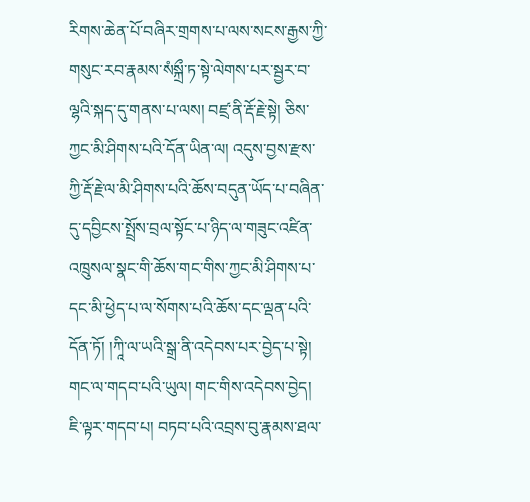རིགས་ཆེན་པོ་བཞིར་གྲགས་པ་ལས་སངས་རྒྱས་ཀྱི་གསུང་རབ་རྣམས་སཾསྐྲྀ་ཏ་སྟེ་ལེགས་པར་སྦྱར་བ་ལྷའི་སྐད་དུ་གནས་པ་ལས། བཛྲ་ནི་རྡོ་རྗེ་སྟེ། ཅིས་ཀྱང་མི་ཤིགས་པའི་དོན་ཡིན་ལ། འདུས་བྱས་རྫས་ཀྱི་རྡོ་རྗེ་ལ་མི་ཤིགས་པའི་ཆོས་བདུན་ཡོད་པ་བཞིན་དུ་དབྱིངས་སྤྲོས་བྲལ་སྟོང་པ་ཉིད་ལ་གཟུང་འཛིན་འཁྲུསལ་སྣང་གི་ཆོས་གང་གིས་ཀྱང་མི་ཤིགས་པ་དང་མི་ཕྱེད་པ་ལ་སོགས་པའི་ཆོས་དང་ལྡན་པའི་དོན་ཏོ། །ཀཱི་ལ་ཡའི་སྒྲ་ནི་འདེབས་པར་བྱེད་པ་སྟེ། གང་ལ་གདབ་པའི་ཡུལ། གང་གིས་འདེབས་བྱེད། ཇི་ལྟར་གདབ་པ། བཏབ་པའི་འབྲས་བུ་རྣམས་ཐལ་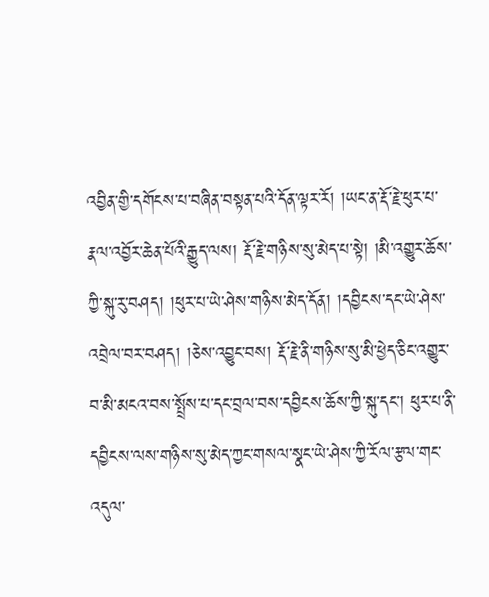འབྱིན་གྱི་དགོངས་པ་བཞིན་བསྟན་པའི་དོན་ལྟར་རོ། །ཡང་ན་རྡོ་རྗེ་ཕུར་པ་རྣལ་འབྱོར་ཆེན་པོའི་རྒྱུད་ལས། རྡོ་རྗེ་གཉིས་སུ་མེད་པ་སྟེ། །མི་འགྱུར་ཆོས་ཀྱི་སྐུ་རུ་བཤད། །ཕུར་པ་ཡེ་ཤེས་གཉིས་མེད་དོན། །དབྱིངས་དང་ཡེ་ཤེས་འབྲེལ་བར་བཤད། །ཅེས་འབྱུང་བས། རྡོ་རྗེ་ནི་གཉིས་སུ་མི་ཕྱེད་ཅིང་འགྱུར་བ་མི་མངའ་བས་སྤྲོས་པ་དང་བྲལ་བས་དབྱིངས་ཆོས་ཀྱི་སྐུ་དང་། ཕུར་པ་ནི་དབྱིངས་ལས་གཉིས་སུ་མེད་ཀྱང་གསལ་སྣང་ཡེ་ཤེས་ཀྱི་རོལ་རྩལ་གང་འདུལ་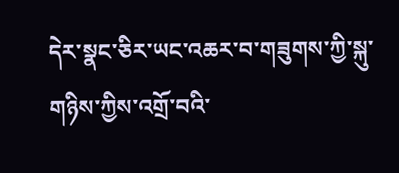དེར་སྣང་ཅིར་ཡང་འཆར་བ་གཟུགས་ཀྱི་སྐུ་གཉིས་ཀྱིས་འགྲོ་བའི་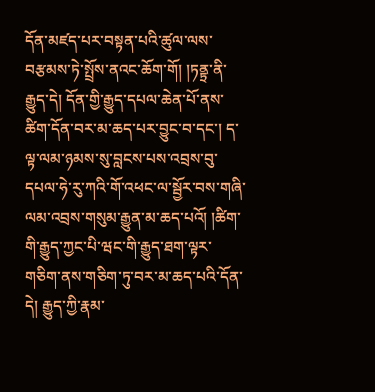དོན་མཛད་པར་བསྟན་པའི་ཚུལ་ལས་བརྩམས་ཏེ་སྤྲོས་ནའང་ཆོག་གོ། །ཏནྟྲ་ནི་རྒྱུད་དེ། དོན་གྱི་རྒྱུད་དཔལ་ཆེན་པོ་ནས་ཚིག་དོན་བར་མ་ཆད་པར་བྱུང་བ་དང་། ད་ལྟ་ལམ་ཉམས་སུ་བླངས་པས་འབྲས་བུ་དཔལ་ཧེ་རུ་ཀའི་གོ་འཕང་ལ་སྦྱོར་བས་གཞི་ལམ་འབྲས་གསུམ་རྒྱུན་མ་ཆད་པའོ། །ཚིག་གི་རྒྱུད་ཀྱང་པི་ཝང་གི་རྒྱུད་ཐག་ལྟར་གཅིག་ནས་གཅིག་ཏུ་བར་མ་ཆད་པའི་དོན་དེ། རྒྱུད་ཀྱི་རྣམ་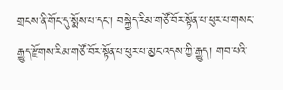གྲངས་ནི་གོང་དུ་སྨོས་པ་དང་། བསྐྱེད་རིམ་གཙོ་བོར་སྟོན་པ་ཕུར་པ་གསང་རྒྱུད་རྫོགས་རིམ་གཙོ་བོར་སྟོན་པ་ཕུར་པ་མྱང་འདས་ཀྱི་རྒྱུད། གབ་པའི་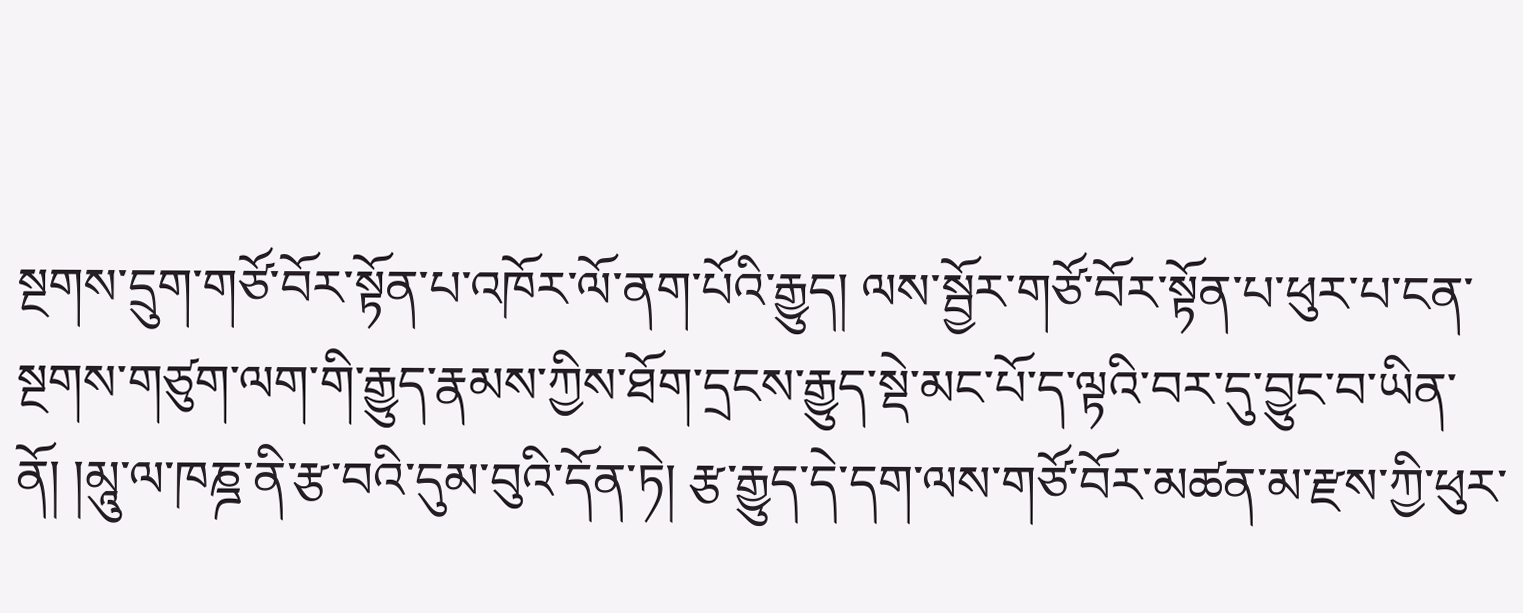སྔགས་དྲུག་གཙོ་བོར་སྟོན་པ་འཁོར་ལོ་ནག་པོའི་རྒྱུད། ལས་སྦྱོར་གཙོ་བོར་སྟོན་པ་ཕུར་པ་ངན་སྔགས་གཙུག་ལག་གི་རྒྱུད་རྣམས་ཀྱིས་ཐོག་དྲངས་རྒྱུད་སྡེ་མང་པོ་ད་ལྟའི་བར་དུ་བྱུང་བ་ཡིན་ནོ། །མཱུ་ལ་ཁཎྜ་ནི་རྩ་བའི་དུམ་བུའི་དོན་ཏེ། རྩ་རྒྱུད་དེ་དག་ལས་གཙོ་བོར་མཚན་མ་རྫས་ཀྱི་ཕུར་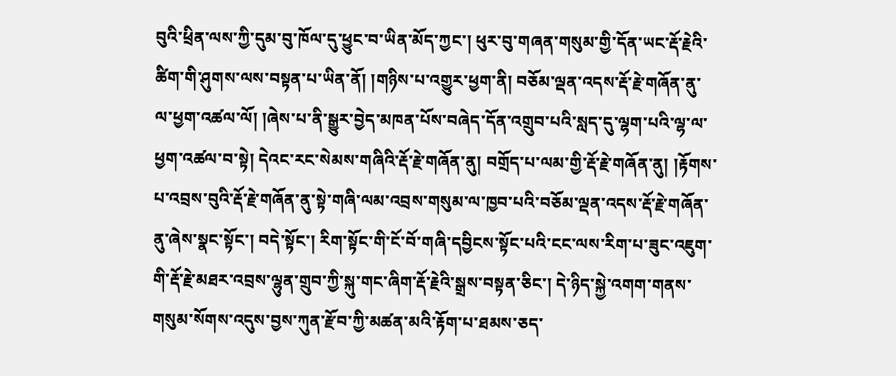བུའི་ཕྲིན་ལས་ཀྱི་དུམ་བུ་ཁོལ་དུ་ཕྱུང་བ་ཡིན་མོད་ཀྱང་། ཕུར་བུ་གཞན་གསུམ་གྱི་དོན་ཡང་རྡོ་རྗེའི་ཚིག་གི་ཤུགས་ལས་བསྟན་པ་ཡིན་ནོ། །གཉིས་པ་འགྱུར་ཕྱག་ནི། བཅོམ་ལྡན་འདས་རྡོ་རྗེ་གཞོན་ནུ་ལ་ཕྱག་འཚལ་ལོ། །ཞེས་པ་ནི་སྒྱུར་བྱེད་མཁན་པོས་བཞེད་དོན་འགྲུབ་པའི་སླད་དུ་ལྷག་པའི་ལྷ་ལ་ཕྱག་འཚལ་བ་སྟེ། དེའང་རང་སེམས་གཞིའི་རྡོ་རྗེ་གཞོན་ནུ། བགྲོད་པ་ལམ་གྱི་རྡོ་རྗེ་གཞོན་ནུ། །རྟོགས་པ་འབྲས་བུའི་རྡོ་རྗེ་གཞོན་ནུ་སྟེ་གཞི་ལམ་འབྲས་གསུམ་ལ་ཁྱབ་པའི་བཅོམ་ལྡན་འདས་རྡོ་རྗེ་གཞོན་ནུ་ཞེས་སྣང་སྟོང་། བདེ་སྟོང་། རིག་སྟོང་གི་ངོ་བོ་གཞི་དབྱིངས་སྟོང་པའི་ངང་ལས་རིག་པ་ཟུང་འཇུག་གི་རྡོ་རྗེ་མཐར་འབྲས་ལྷུན་གྲུབ་ཀྱི་སྐུ་གང་ཞིག་རྡོ་རྗེའི་སྒྲས་བསྟན་ཅིང་། དེ་ཉིད་སྐྱེ་འགག་གནས་གསུམ་སོགས་འདུས་བྱས་ཀུན་རྫོབ་ཀྱི་མཚན་མའི་རྟོག་པ་ཐམས་ཅད་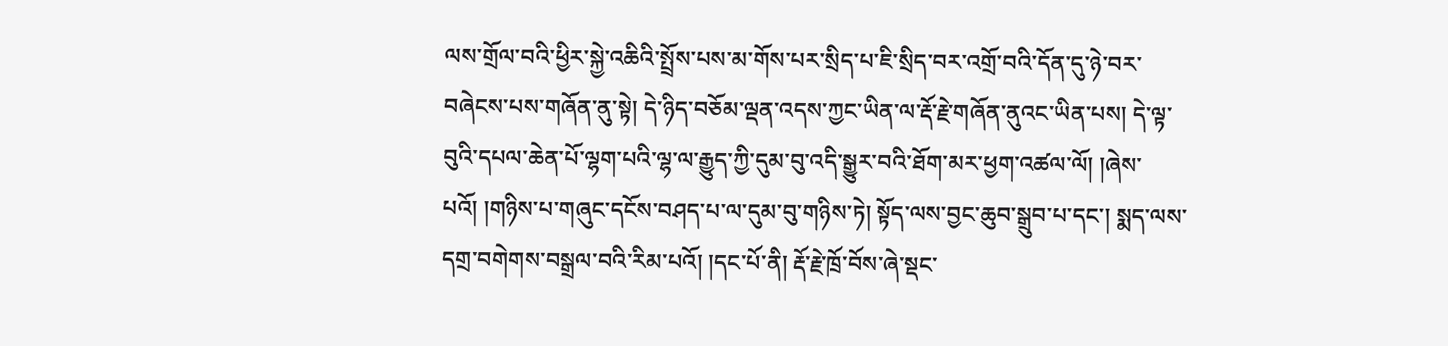ལས་གྲོལ་བའི་ཕྱིར་སྐྱེ་འཆིའི་སྤྲོས་པས་མ་གོས་པར་སྲིད་པ་ཇི་སྲིད་བར་འགྲོ་བའི་དོན་དུ་ཉེ་བར་བཞེངས་པས་གཞོན་ནུ་སྟེ། དེ་ཉིད་བཅོམ་ལྡན་འདས་ཀྱང་ཡིན་ལ་རྡོ་རྗེ་གཞོན་ནུའང་ཡིན་པས། དེ་ལྟ་བུའི་དཔལ་ཆེན་པོ་ལྷག་པའི་ལྷ་ལ་རྒྱུད་ཀྱི་དུམ་བུ་འདི་སྒྱུར་བའི་ཐོག་མར་ཕྱག་འཚལ་ལོ། །ཞེས་པའོ། །གཉིས་པ་གཞུང་དངོས་བཤད་པ་ལ་དུམ་བུ་གཉིས་ཏེ། སྟོད་ལས་བྱང་ཆུབ་སྒྲུབ་པ་དང་། སྨད་ལས་དགྲ་བགེགས་བསྒྲལ་བའི་རིམ་པའོ། །དང་པོ་ནི། རྡོ་རྗེ་ཁྲོ་བོས་ཞེ་སྡང་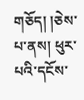གཅོད། །ཅེས་པ་ནས། ཕུར་པའི་དངོས་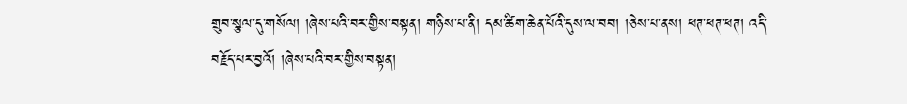གྲུབ་སྩལ་དུ་གསོལ། །ཞེས་པའི་བར་གྱིས་བསྟན། གཉིས་པ་ནི། དམ་ཚིག་ཆེན་པོའི་དུས་ལ་བབ། །ཅེས་པ་ནས། ཕཊ་ཕཊ་ཕཊ། འདི་བརྗོད་པར་བྱའོ། །ཞེས་པའི་བར་གྱིས་བསྟན།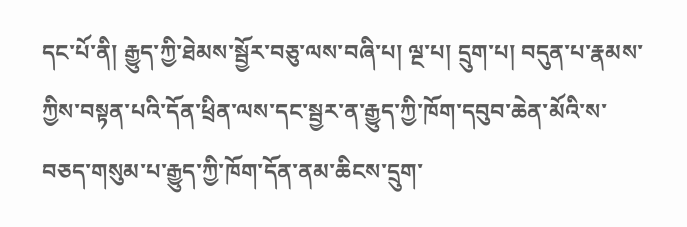དང་པོ་ནི། རྒྱུད་ཀྱི་ཐེམས་སྦྱོར་བཅུ་ལས་བཞི་པ། ལྔ་པ། དྲུག་པ། བདུན་པ་རྣམས་ཀྱིས་བསྟན་པའི་དོན་ཕྲིན་ལས་དང་སྦྱར་ན་རྒྱུད་ཀྱི་ཁོག་དབུབ་ཆེན་མོའི་ས་བཅད་གསུམ་པ་རྒྱུད་ཀྱི་ཁོག་དོན་ནམ་ཆིངས་དྲུག་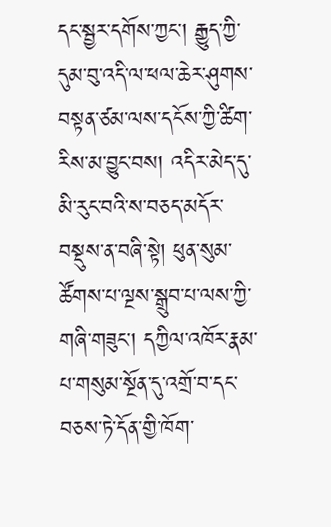དང་སྦྱར་དགོས་ཀྱང་། རྒྱུད་ཀྱི་དུམ་བུ་འདི་ལ་ཕལ་ཆེར་ཤུགས་བསྟན་ཙམ་ལས་དངོས་ཀྱི་ཚིག་རིས་མ་བྱུང་བས། འདིར་མེད་དུ་མི་རུང་བའི་ས་བཅད་མདོར་བསྡུས་ན་བཞི་སྟེ། ཕུན་སུམ་ཚོགས་པ་ལྔས་སྒྲུབ་པ་ལས་ཀྱི་གཞི་གཟུང་། དཀྱིལ་འཁོར་རྣམ་པ་གསུམ་སྔོན་དུ་འགྲོ་བ་དང་བཅས་ཏེ་དོན་གྱི་ཁོག་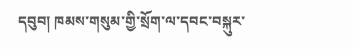དབུབ། ཁམས་གསུམ་གྱི་སྲོག་ལ་དབང་བསྐུར་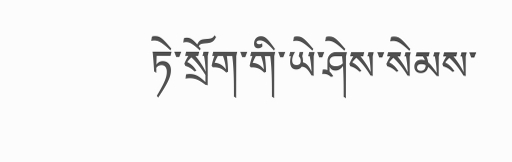ཏེ་སྲོག་གི་ཡེ་ཤེས་སེམས་